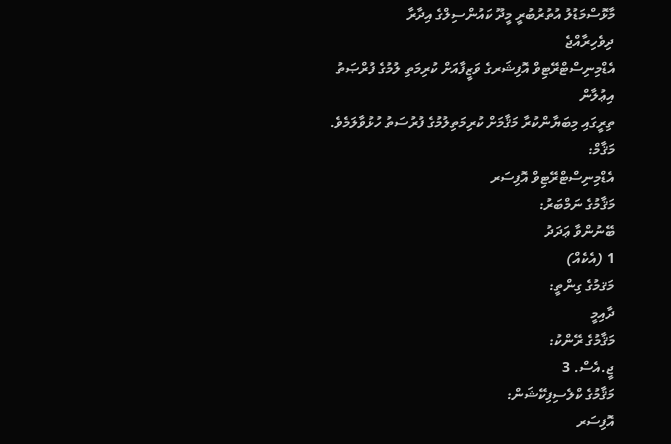މާޅޮސްމަޑުލު އުތުރުބުރީ މީދޫ ކައުންސިލްގެ އިދާރާ
ދިވެހިރާއްޖެ
އެޑްމިނިސްޓްރޭޓިވް އޮފިޝަރގެ ވަޒީފާއަށް ކުރިމަތި ލުމުގެ ފުރްޞަތު
އިޢުލާން
ތިރީގައި މިބަޔާންކުރާ މަޤާމަށް ކުރިމަތިލުމުގެ ފުރުސަތު ހުޅުވާލަމެވެ.
މަޤާމް:
އެޑްމިނިސްޓްރޭޓިވް އޮފިސަރ
މަޤާމުގެ ނަމްބަރު:
ބޭނުންވާ ޢަދަދު
1 (އެކެއް)
މަޤމުގެ ގިންތީ:
ދާއިމީ
މަޤާމުގެ ރޭންކު:
ޖީ.އެސް. 3
މަޤާމުގެ ކްލެސިފިކޭޝަން:
އޮފިސަރ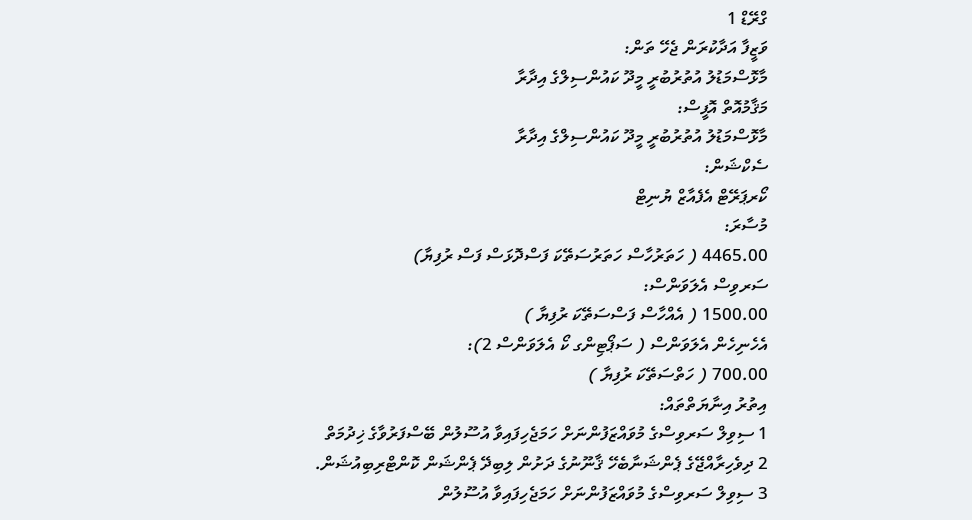ގްރޭޑް 1
ވަޒީފާ އަދާކުރަން ޖެހޭ ތަން:
މާޅޮސްމަޑުލު އުތުރުބުރީ މީދޫ ކައުންސިލްގެ އިދާރާ
މަޤާމުއޮތް އޮފީސް:
މާޅޮސްމަޑުލު އުތުރުބުރީ މީދޫ ކައުންސިލްގެ އިދާރާ
ސެކްޝަން:
ކޯރޕަރޭޓް އެފެއާޒް ޔުނިޓް
މުސާރަ:
4465.00 ( ހަތަރުހާސް ހަތަރުސަތޭކަ ފަސްދޮޅަސް ފަސް ރުފިޔާ)
ސަރވިސް އެލަވަންސް:
1500.00 ( އެއްހާސް ފަސްސަތޭކަ ރުފިޔާ )
އެހެނިހެން އެލަވަންސް ( ސަޕޯޓިންގ ކޯ އެލަވަންސް 2):
700.00 ( ހަތްސަތޭކަ ރުފިޔާ )
އިތުރު އިނާޔަތްތައް:
1 ސިވިލް ސަރވިސްގެ މުވައްޒަފުންނަށް ހަމަޖެހިފައިވާ އުސޫލުން ބޭސްފަރުވާގެ ޚިދުމަތް
2 ދިވެހިރާއްޖޭގެ ޕެންޝަނާބެހޭ ޤާނޫނުގެ ދަށުން ލިބިދޭ ޕެންޝަން ކޮންޓްރިބިއުޝަން.
3 ސިވިލް ސަރވިސްގެ މުވައްޒަފުންނަށް ހަމަޖެހިފައިވާ އުސޫލުން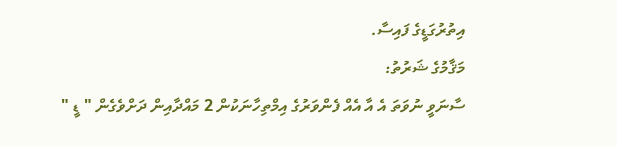އިތުރުގަޑީގެ ފައިސާ.
މަޤާމުގެ ޝަރުތު:
ސާނަވީ ނުވަތަ އެ އާ އެއް ފެންވަރުގެ އިމްތިހާނަކުން 2 މައްދާއިން ދަށްވެގެން " ޑީ "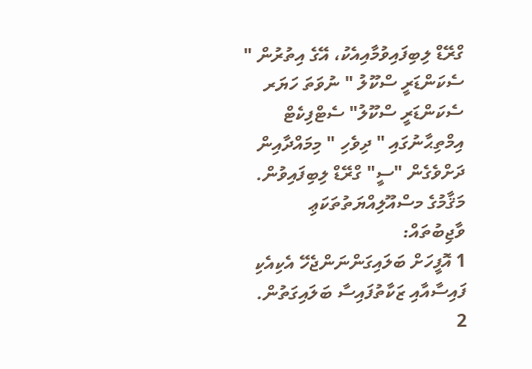ގްރޭޑް ލިބިފައިވުމާއިއެކު، އޭގެ އިތުރުން " ސެކަންޑަރީ ސްކޫލު " ނުވަތަ ހަޔަރ ސެކަންޑަރީ ސްކޫލު" ސެޓްފިކެޓް އިމްތިޙާނުގައި " ދިވެހި " މިމައްދާއިން ދަށްވެގެން "ސީ" ގްރޭޑް ލިބިފައިވުން.
މަޤާމުގެ މސްއޫލިއްޔަތުތަކަޢި ވާޖިބުތައް:
1 އޮފީހަށް ބަލައިގަންނަންޖެހޭ އެކިއެކި ފައިސާއާއި ޒަކާތުފައިސާ ބަލައިގަތުން.
2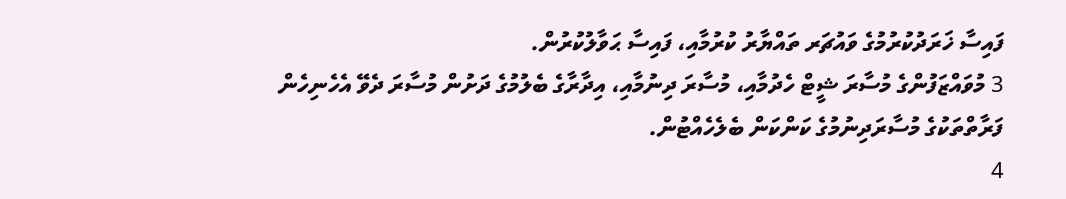ފައިސާ ޚަރަދުކުރުމުގެ ވައުޗަރ ތައްޔާރު ކުރުމާއި، ފައިސާ ޙަވާލުކުރުން.
3 މުވައްޒަފުންގެ މުސާރަ ޝީޓް ހެދުމާއި، މުސާރަ ދިނުމާއި، އިދާރާގެ ބެލުމުގެ ދަށުން މުސާރަ ދެވޭ އެހެނިހެން ފަރާތްތަކުގެ މުސާރަދިނުމުގެ ކަންކަން ބެލެހެއްޓުން.
4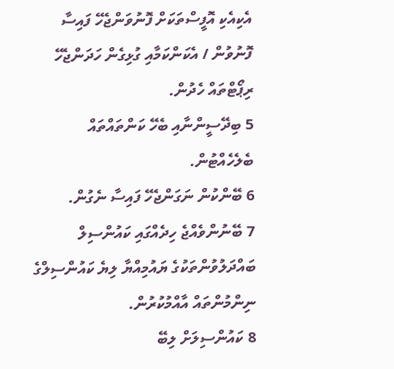އެކިއެކި އޮފީސްތަކަށް ފޮނުވަންޖެހޭ ފައިސާ ފޮނުވުން / އެކަންކަމާއި ގުޅިގެން ހަދަންޖެހޭ ރިޕޯޓްތައް ހެދުން.
5 ބިދޭސީންނާއި ބެހޭ ކަންތައްތައް ބެލެހެއްޓުން.
6 ބޭންކުން ނަގަންޖެހޭ ފައިސާ ނެގުން.
7 ބޭނުންވެއްޖެ ހިދެއްގައި ކައުންސިލް ބައްދަލުވުންތަކުގެ ޔައުމިއްޔާ ލިޔެ ކައުންސިލްގެ ނިންމުންތައް އާއްމުކުރުން.
8 ކައުންސިލަށް ލިބޭ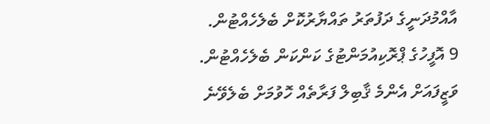އާއްމުދަނީގެ ދަފުތަރު ތައްޔާރުކޮށް ބެލެހެއްޓުން.
9 އޮފީހުގެ ޕްރޮކިއުމަންޓުގެ ކަންކަން ބެލެހެއްޓުން.
ވަޒީފައަށް އެންމެ ޤާބިލް ފަރާތެއް ހޮވުމަށް ބެލެވޭނެ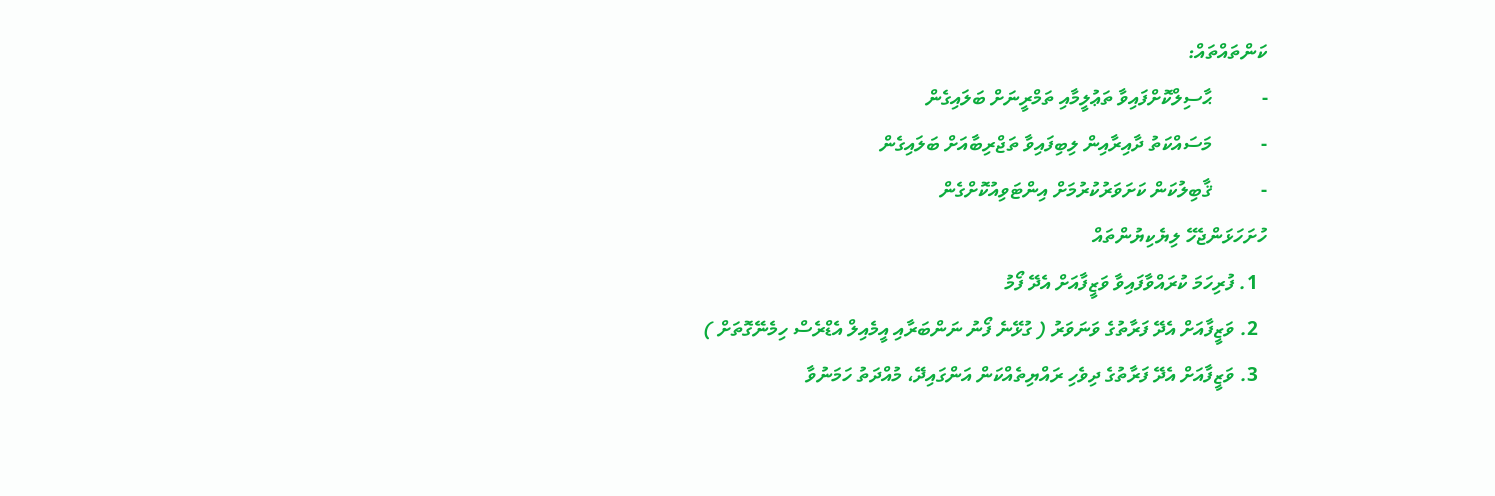ކަންތައްތައް:
-          ޙާސިލްކޮށްފައިވާ ތަޢުލީމާއި ތަމްރީނަށް ބަލައިގެން
-          މަސައްކަތު ދާއިރާއިން ލިބިފައިވާ ތަޖްރިބާއަށް ބަލައިގެން
-          ޤާބިލުކަން ކަށަވަރުކުރުމަށް އިންޓަވިއުކޮށްގެން
ހުށަހަޅަންޖެހޭ ލިޔެކިޔުންތައް
  1. ފުރިހަމަ ކުރައްވާފައިވާ ވަޒީފާއަށް އެދޭ ފޯމު
  2. ވަޒީފާއަށް އެދޭ ފަރާތުގެ ވަނަވަރު ( ގުޅޭނެ ފޯނު ނަންބަރާއި އީމެއިލް އެޑްރެސް ހިމެނޭގޮތަށް )
  3. ވަޒީފާއަށް އެދޭ ފަރާތުގެ ދިވެހި ރައްޔިތެއްކަން އަންގައިދޭ، މުއްދަތު ހަމަނުވާ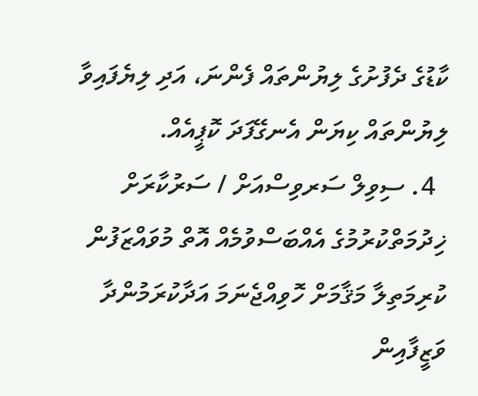ކާޑުގެ ދެފުށުގެ ލިޔުންތައް ފެންނަ، އަދި ލިޔެފައިވާ ލިޔުންތައް ކިޔަން އެނގޭފަދަ ކޮޕީއެއް.
  4. ސިވިލް ސަރވިސްއަށް / ސަރުކާރަށް ޚިދުމަތްކުރުމުގެ އެއްބަސްވުމެއް އޮތް މުވައްޒަފުން ކުރިމަތިލާ މަޤާމަށް ހޮވިއްޖެނަމަ އަދާކުރަމުންދާ ވަޒީފާއިން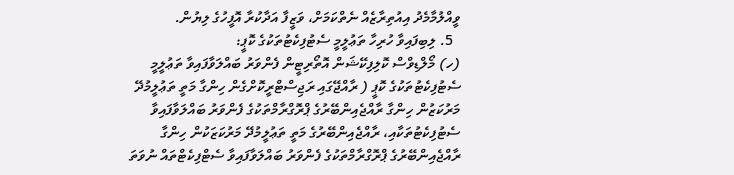ވީއްލުމާމެދު އިއުތިރާޒެއް ނެތްކަމަށް، ވަޒީފާ އަދާކުރާ އޮފީހުގެ ލިޔުން.
  5. ލިބިފައިވާ ހުރިހާ ތަޢުލީމީ ސެޓުފިކެޓުތަކުގެ ކޮޕީ:
(ހ) މޯލްޑިވްސް ކޮލިފިކޭޝަން އޮތޯރިޓީން ފެންވަރު ބައްލަވާފައިވާ ތަޢުލީމީ ސެޓުފިކެޓުތަކުގެ ކޮޕީ ( ރާއްޖޭގައި ރަޖިސްޓްރީކޮށްގެން ހިންގާ މަތީ ތަޢުލީމުދޭ މަރުކަޒުން ހިންގާ ރާއްޖެއިންބޭރުގެ ޕްރޮގްރާމްތަކުގެ ފެންވަރު ބައްލަވާފައިވާ ސެޓުފިކެޓުތަކާއި، ރާއްޖެއިންބޭރުގެ މަތީ ތަޢުލީމުދޭ މަރުކަޒަކުން ހިންގާ ރާއްޖެއިންބޭރުގެ ޕްރޮގްރާމްތަކުގެ ފެންވަރު ބައްލަވާފައިވާ ސެޓްފިކެޓްތައް ނުވަތަ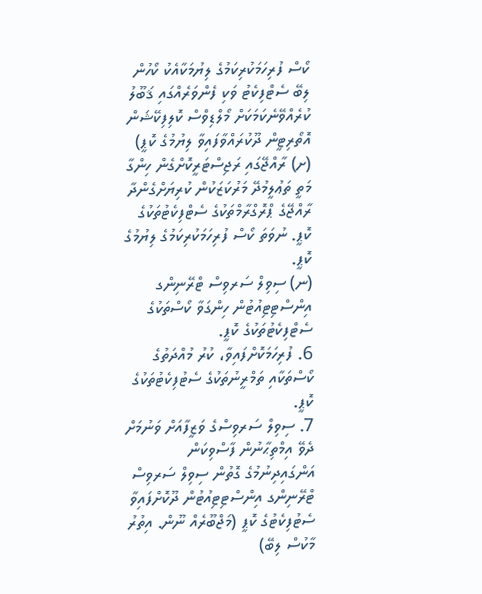ކޯސް ފުރިހަމަކުރިކަމުގެ ލިޔުމަކާއެކު ކޯހުން ލިބޭ ސެޓްފިކެޓު ވަކި ފެންވަރެއްގައި ޤަބޫލު ކުރެއްވޭނެކަމަކަށް މޯލްޑިވްސް ކޮލިފިކޭޝަން އޮތޯރިޓީން ދޫކުރައްވާފައިވާ ލިޔުމުގެ ކޮޕީ)
(ށ) ރާއްޖޭގައި ރަޖިސްޓަރީކޮށްގެން ހިންގާ މަތީ ތަޢުލީމުދޭ މަރުކަޒަކުން ކުރިޔަށްގެންދާ ރާއްޖޭގެ ޕްރޮގްރާމްތަކުގެ ސެޓްފިކެޓުތަކުގެ ކޮޕީ. ނުވަތަ ކޯސް ފުރިހަމަކުރިކަމުގެ ލިޔުމުގެ ކޮޕީ.
(ނ) ސިވިލް ސަރވިސް ޓްރޭނިންގ އިންސްޓިޓިއުޓުން ހިންގަވާ ކޯސްތަކުގެ ސެޓްފިކެޓުތަކުގެ ކޮޕީ.
6. ފުރިހަމަކޮށްފައިވާ، ކުރު މުއްދަތުގެ ކޯސްތަކާއި ތަމްރީނުތަކުގެ ސެޓުފިކެޓުތަކުގެ ކޮޕީ.
7. ސިވިލް ސަރވިސްގެ ވަޒީފާއަށް ވަނުމަށް ދެވޭ އިމްތިޙާނުން ފާސްވިކަން އަންގައިދިނުމުގެ ގޮތުން ސިވިލް ސަރވިސް ޓްރޭނިންގ އިންސްޓިޓިއުޓުން ދޫކޮށްފައިވާ ސެޓުފިކެޓުގެ ކޮޕީ (މަޖްބޫރެއް ނޫން. އިތުރު މާކުސް ލިބޭ)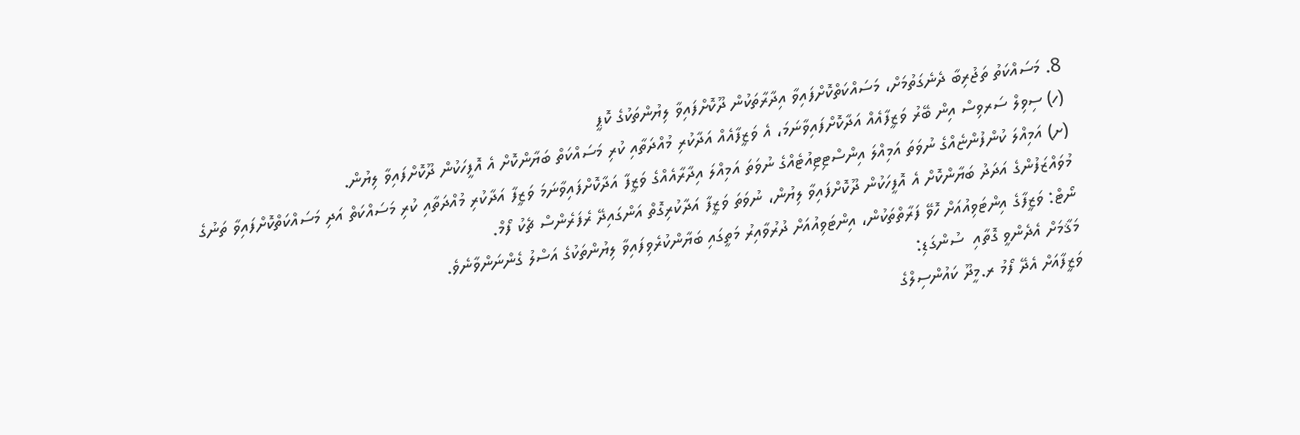8. މަސައްކަތު ތަޖުރިބާ ދެނެގަތުމަށް، މަސައްކަތްކޮށްފައިވާ އިދާރާތަކުން ދޫކޮށްފައިވާ ލިޔުންތަކުގެ ކޮޕީ
(ހ) ސިވިލް ސަރވިސް އިން ބޭރު ވަޒީފާއެއް އަދާކޮށްފައިވާނަމަ، އެ ވަޒީފާއެއް އަދާކުރި މުއްދަތާއި ކުރި މަސައްކަތް ބަޔާންކޮށް އެ އޮފީހަކުން ދޫކޮށްފައިވާ ލިޔުން.
(ށ) އަމިއްލަ ކުންފުންޏެއްގެ ނުވަތަ އަމިއްލަ އިންސްޓިޓިއުޓެއްގެ ނުވަތަ އަމިއްލަ އިދާރާއެއްގެ ވަޒީފާ އަދާކޮށްފައިވާނަމަ ވަޒީފާ އަދާކުރި މުއްދަތާއި ކުރި މަސައްކަތް އަދި މަސައްކަތްކޮށްފައިވާ ތަނުގެ މުވައްޒަފުންގެ އަދަދު ބަޔާންކޮށް އެ އޮފީހަކުން ދޫކޮށްފައިވާ ލިޔުން، ނުވަތަ ވަޒީފާ އަދާކުރިގޮތް އަންގައިދޭ ރެފަރެންސް ޗެކު ފޯމް.
ނޯޓް: ވަޒީފާގެ އިންޓަވިއުއަށް ހޮވޭ ފަރާތްތަކުން، އިންޓަވިއުއަށް ދުރުވާއިރު މަތީގައި ބަޔާންކުރެވިފައިވާ ލިޔުންތަކުގެ އަސްލު ގެންނަންވާނެވެ.
މަޤާމަށް އެދެންވީ ގޮތާއި  ސުންގަޑި:
ވަޒީފާއަށް އެދޭ ފޯމު ރ.މީދޫ ކައުންސިލްގެ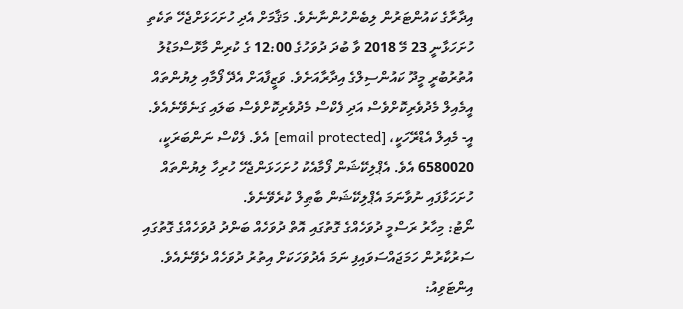އިދާރާގެ ކައުންޓަރުން ލިބެންހުންނާނެވެ. މަޤާމަށް އެދި ހުށަހަޅަށްޖެހޭ ތަކެތި ހުށަހަޅާނީ 23 މޭ 2018 ވާ ބުދަ ދުވަހުގެ 12:00 ގެ ކުރިން މާޅޮސްމަޑުލު އުތުރުބުރީ މީދޫ ކައުންސިލްގެ އިދާރާއަށެވެ. ވަޒީފާއަށް އެދޭ ފޯމާއި ލިޔުންތައް އީމެއިލް މެދުވެރިކޮށްވެސް އަދި ފެކްސް މެދުވެރިކޮށްވެސް ބަލައި ގަނެވޭނެއެވެ. އީ- މެއިލް އެޑްރޭހަކީ، [email protected] އެވެ. ފެކްސް ނަންބަރަކީ، 6580020 އެވެ. އެޕްލިކޭޝަން ފޯމާއެކު ހުށަހަޅަންޖެހޭ ހުރިހާ ލިޔުންތައް ހުށަހަޅާފައި ނުވާނަމަ އެޕްލިކޭޝަން ބާޠިލް ކުރެވޭނެވެ.
ނޯޓު: މިހާރު ރަސްމީ ދުވަހެއްގެ ގޮތުގައި އޮތް ދުވަހެއް ބަންދު ދުވަހެއްގެ ގޮތުގައި ސަރުކާރުން ހަމަޖައްސަވައިފި ނަމަ އެދުވަހަކަށް އިތުރު ދުވަހެއް ދެވޭނެއެވެ.
އިންޓަވިއު: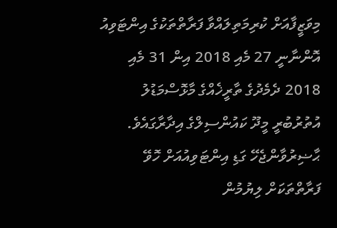މިވަޒީފާއަށް ކުރިމަތިލައްވާ ފަރާތްތަކުގެ އިންޓަވިއު އޮންނާނީ 27 މެއި 2018 އިން 31 މެއި 2018 ދެމެދުގެ ތާރީޚެއްގެ މާޅޮސްމަޑުލު އުތުރުބުރީ މީދޫ ކައުންސިލްގެ އިދާރާގައެވެ. ޙާޟިރުވާންޖެހޭ ގަޑި އިންޓަވިއުއަށް ހޮވޭ ފަރާތްތަކަށް ލިޔުމުން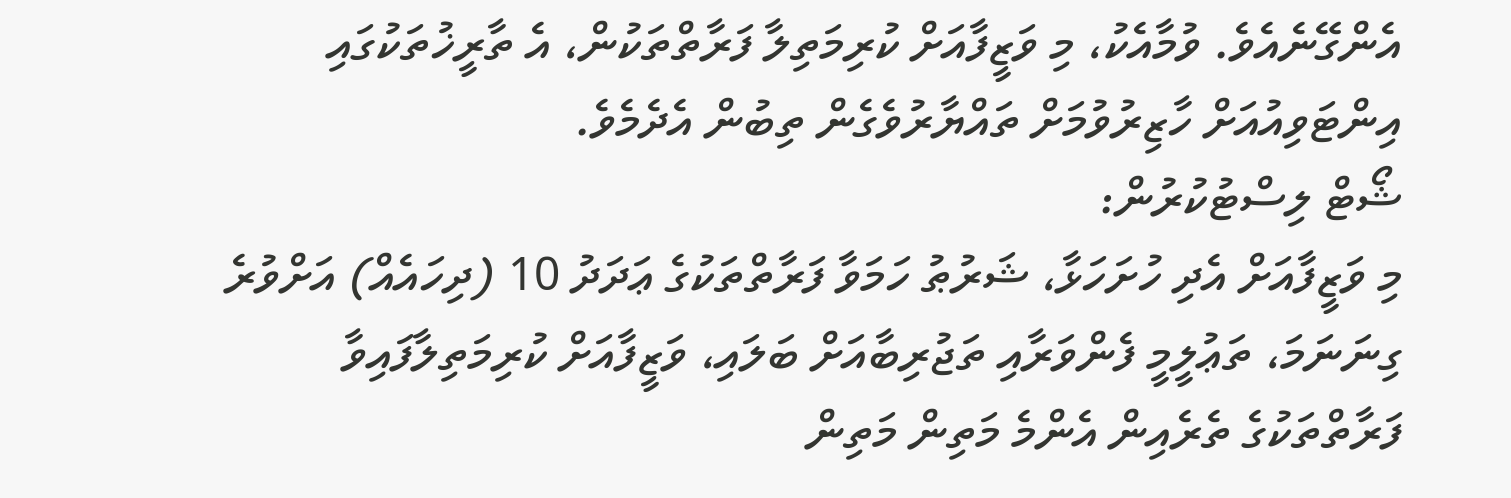އެންގޭނެއެވެ. ވުމާއެކު، މި ވަޒީފާއަށް ކުރިމަތިލާ ފަރާތްތަކުން، އެ ތާރީޚުތަކުގައި އިންޓަވިއުއަށް ހާޒިރުވުމަށް ތައްޔާރުވެގެން ތިބުން އެދެމެވެ.
ޝޯޓް ލިސްޓުކުރުން:
މި ވަޒީފާއަށް އެދި ހުށަހަޅާ، ޝަރުޠު ހަމަވާ ފަރާތްތަކުގެ ޢަދަދު 10 (ދިހައެއް) އަށްވުރެ ގިނަނަމަ، ތަޢުލީމީ ފެންވަރާއި ތަޖުރިބާއަށް ބަލައި، ވަޒީފާއަށް ކުރިމަތިލާފައިވާ ފަރާތްތަކުގެ ތެރެއިން އެންމެ މަތިން މަތިން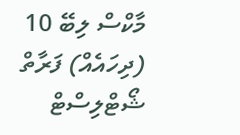މާކްސް ލިބޭ 10 (ދިހައެއް) ފަރާތް ޝޯޓްލިސްޓް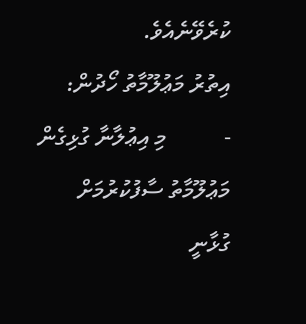ކުރެވޭނެއެވެ.
އިތުރު މަޢުލޫމާތު ހޯދުން:
-          މި އިޢުލާނާ ގުޅިގެން މަޢުލޫމާތު ސާފުކުރުމަށް ގުޅާނީ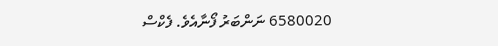6580020 ނަންބަރު ފޯނާއެވެ. ފެކްސް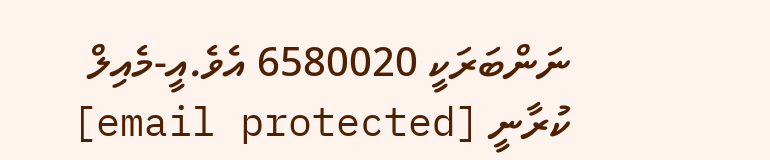ނަންބަރަކީ 6580020 އެވެ.އީ-މެއިލް ކުރާނީ [email protected]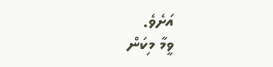އަށެވެ.
ވީމާ މިކަން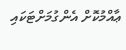ޢާއްމުކޮށް އެންގުމަށްޓަކައި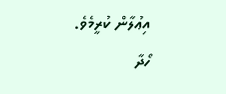އިޢުލާން ކުރީމެވެ.
ހޯދާ